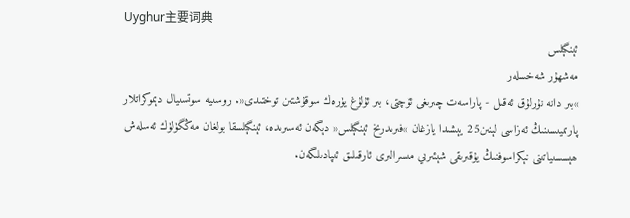Uyghur主要词典
ئېنگېلس
مەشھۇر شەخسلەر
»بىر دانە نۇرلۇق ئەقىل - پاراسەت چىرىغى ئۆچتى، بىر ئۇلۇغ يۈرەك سوقۇشتىن توختىدى«. روسىيە سوتسىيال دېموكراتلار پارتىيىسىنىڭ ئەزاسى لېنىن25 يېشىدا يازغان »فىرىدرىخ ئېنگېلس« دېگەن ئەسىرىدە، ئېنگېلسقا بولغان مەڭگۈلۈك ئەسلەش ھېسسىياتىنى نېكراسوفنىڭ يۇقىرىقى شېئىرىي مىسرالىرى ئارقىلىق ئىپادىلىگەن.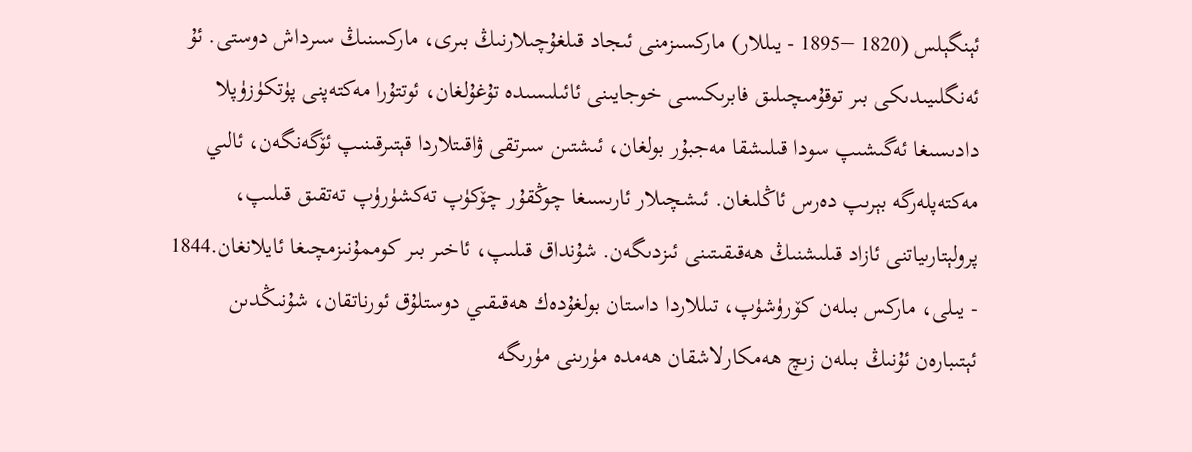ئېنگېلس (1820 −1895 - يىللار) ماركسىزمنى ئىجاد قىلغۇچىلارنىڭ بىرى، ماركسنىڭ سىرداش دوستى. ئۇ ئەنگلىيىدىكى بىر توقۇمىچىلىق فابرىكىسى خوجايىنى ئائىلىسىدە تۇغۇلغان، ئوتتۇرا مەكتەپنى پۈتكۈزۈپلا دادىسىغا ئەگىشىپ سودا قىلىشقا مەجبۇر بولغان، ئىشتىن سىرتقى ۋاقىتلاردا قېتىرقىنىپ ئۆگەنگەن، ئالىي مەكتەپلەرگە بېرىپ دەرس ئاڭلىغان. ئىشچىلار ئارىسىغا چوڭقۇر چۆكۈپ تەكشۈرۈپ تەتقىق قىلىپ، پرولېتارىياتنى ئازاد قىلىشنىڭ ھەقىقىتىنى ئىزدىگەن. شۇنداق قىلىپ، ئاخىر بىر كوممۇنىزمچىغا ئايلانغان.1844 - يىلى، ماركس بىلەن كۆرۈشۈپ، تىللاردا داستان بولغۇدەك ھەقىقىي دوستلۇق ئورناتقان، شۇنىڭدىن ئېتىبارەن ئۇنىڭ بىلەن زىچ ھەمكارلاشقان ھەمدە مۈرىنى مۈرىگە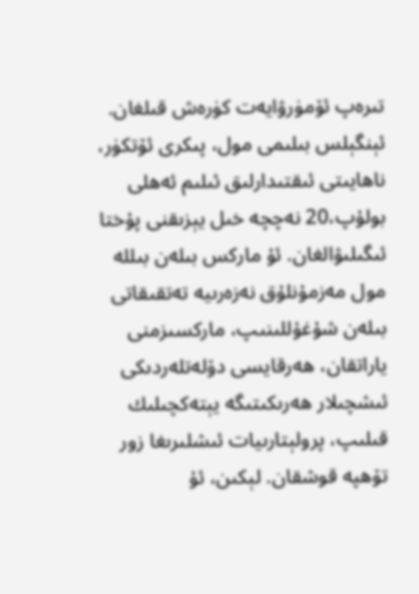تىرەپ ئۆمۈرۋايەت كۈرەش قىلغان.
ئېنگېلس بىلىمى مول، پىكرى ئۆتكۈر، ناھايىتى ئىقتىدارلىق ئىلىم ئەھلى بولۇپ،20 نەچچە خىل يېزىقنى پۇختا ئىگىلىۋالغان. ئۇ ماركس بىلەن بىللە مول مەزمۇنلۇق نەزەرىيە تەتقىقاتى بىلەن شۇغۇللىنىپ، ماركسىزمنى ياراتقان، ھەرقايسى دۆلەتلەردىكى ئىشچىلار ھەرىكىتىگە يېتەكچىلىك قىلىپ، پرولېتارىيات ئىشلىرىغا زور تۆھپە قوشقان. لېكىن، ئۇ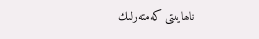ناھايىتى كەمتەرلىك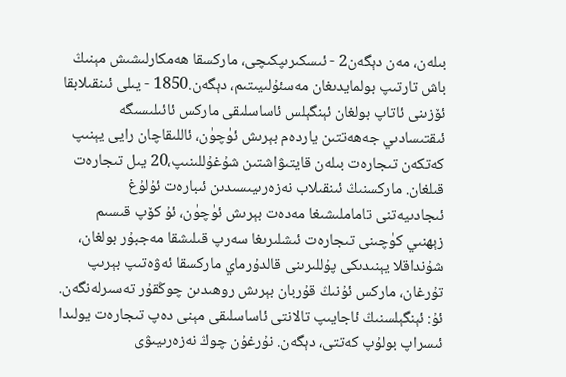بىلەن، مەن دېگەن2 - ئىسكىرىپكىچى، ماركسقا ھەمكارلىشىش مېنىڭ باش تارتىپ بولمايدىغان مەسئۇلىيىتىم، دېگەن.1850 - يىلى ئىنقىلابقا ئۆزىنى ئاتاپ بولغان ئېنگېلس ئاساسلىقى ماركس ئائىلىسىگە ئىقتىسادىي جەھەتتىن ياردەم بېرىش ئۈچۈن، ئاللىقاچان رايى يېنىپ كەتكەن تىجارەت بىلەن قايتىۋاشتىن شۇغۇللىنىپ،20 يىل تىجارەت قىلغان. ماركسنىڭ ئىنقىلاب نەزەرىيىسىدىن ئىبارەت ئۇلۇغ ئىجادىيەتنى تاماملىشىغا مەدەت بېرىش ئۈچۈن، ئۇ كۆپ قىسىم زېھنىي كۈچىنى تىجارەت ئىشلىرىغا سەرپ قىلىشقا مەجبۇر بولغان، شۇنداقلا يېنىدىكى پۇللىرىنى قالدۇرماي ماركسقا ئەۋەتىپ بېرىپ تۇرغان، ماركس ئۇنىڭ قۇربان بېرىش روھىدىن چوڭقۇر تەسىرلەنگەن. ئۇ: ئېنگېلسنىڭ ئاجايىپ تالانتى ئاساسلىقى مېنى دەپ تىجارەت يولىدا ئىسراپ بولۇپ كەتتى، دېگەن. نۇرغۇن چوڭ نەزەرىيىۋى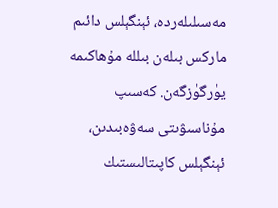مەسىلىلەردە، ئېنگېلس دائىم ماركس بىلەن بىللە مۇھاكىمە يۈرگۈزگەن. كەسىپ مۇناسىۋىتى سەۋەبىدىن، ئېنگېلس كاپىتالىستىك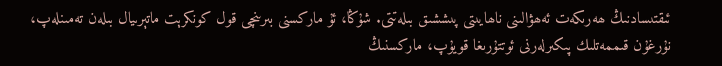ئىقتىسادنىڭ ھەرىكەت ئەھۋالىنى ناھايىتى پىششىق بىلەتتى. شۇڭا، ئۇ ماركسنى بىرىنچى قول كونكرېت ماتېرىيال بىلەن تەمىنلەپ، نۇرغۇن قىممەتلىك پىكىرلەرنى ئوتتۇرىغا قويۇپ، ماركسنىڭ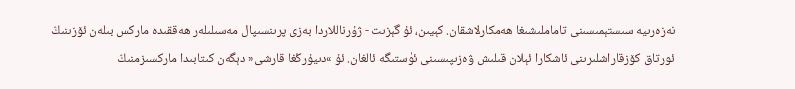نەزەرىيە سىستېمىسىنى تاماملىشىغا ھەمكارلاشقان. كېيىن، ئۇ گېزىت - ژۇرناللاردا بەزى پرىنسىپال مەسىلىلەر ھەققىدە ماركس بىلەن ئۆزىنىڭ ئورتاق كۆزقاراشلىرىنى ئاشكارا ئېلان قىلىش ۋەزىپىسىنى ئۈستىگە ئالغان. ئۇ »دىيۇرڭغا قارشى« دېگەن كىتابىدا ماركسىزمنىڭ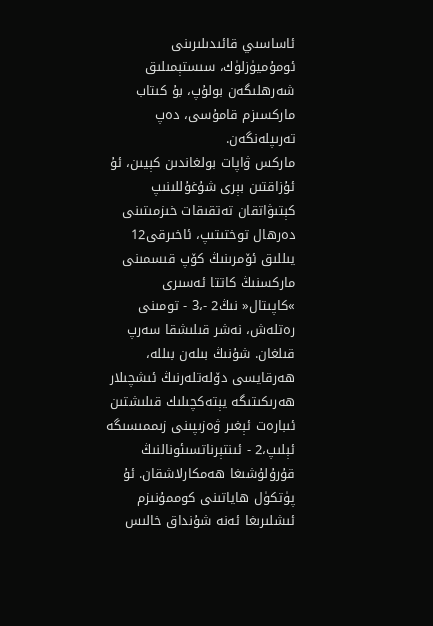ئاساسىي قائىدىلىرىنى ئومۇميۈزلۈك، سىستېمىلىق شەرھلىگەن بولۇپ، بۇ كىتاب ماركسىزم قامۇسى، دەپ تەرىپلەنگەن.
ماركس ۋاپات بولغاندىن كېيىن، ئۇ ئۇزاقتىن بېرى شۇغۇللىنىپ كېتىۋاتقان تەتقىقات خىزمىتىنى دەرھال توختىتىپ، ئاخىرقى12 يىللىق ئۆمرىنىڭ كۆپ قىسمىنى ماركسنىڭ كاتتا ئەسىرى »كاپىتال« نىڭ2 -،3 - تومىنى رەتلەش، نەشر قىلىشقا سەرپ قىلغان. شۇنىڭ بىلەن بىللە، ھەرقايسى دۆلەتلەرنىڭ ئىشچىلار ھەرىكىتىگە يېتەكچىلىك قىلىشتىن ئىبارەت ئېغىر ۋەزىپىنى زىممىسىگە ئېلىپ،2 - ئىنتېرناتسىئونالنىڭ قۇرۇلۇشىغا ھەمكارلاشقان. ئۇ پۈتكۈل ھاياتىنى كوممۇنىزم ئىشلىرىغا ئەنە شۇنداق خالىس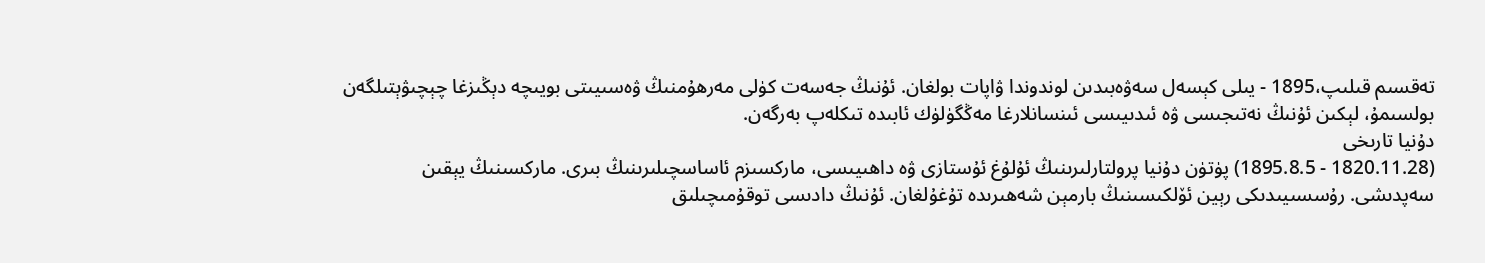تەقسىم قىلىپ،1895 - يىلى كېسەل سەۋەبىدىن لوندوندا ۋاپات بولغان. ئۇنىڭ جەسەت كۈلى مەرھۇمنىڭ ۋەسىيىتى بويىچە دېڭىزغا چېچىۋېتىلگەن بولسىمۇ، لېكىن ئۇنىڭ نەتىجىسى ۋە ئىدىيىسى ئىنسانلارغا مەڭگۈلۈك ئابىدە تىكلەپ بەرگەن.
دۇنيا تارىخى
(1820.11.28 - 1895.8.5) پۈتۈن دۇنيا پرولتارلىرىنىڭ ئۇلۇغ ئۇستازى ۋە داھىيىسى، ماركسىزم ئاساسچىلىرىنىڭ بىرى. ماركسىنىڭ يېقىن سەپدىشى. رۇسسىيىدىكى رېين ئۆلكىسىنىڭ بارمېن شەھىرىدە تۇغۇلغان. ئۇنىڭ دادىسى توقۇمىچىلىق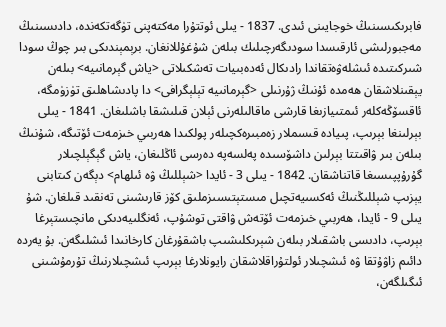فابرىكىسىنىڭ خوجايىنى ئىدى. 1837 - يىلى ئوتتۇرا مەكتەپنى تۈگەتكەندە، دادىسىنىڭ مەجبورلىشى ئارقىسدا سودىگەرچىلىك بىلەن شۇغۇللانغان. برېمېندىكى بىر چوڭ سودا شىركىتىدە ئىشلەۋەتقاندا رادىكال ئەدەبىيات تەشكىلاتى <ياش گېرمانىيە> بىلەن يېقىنلاشقان ھەمدە ئۇنىڭ ژۇرنىلى <گېرمانىيە تېلېگرافى> دا پادىشاھلىق تۈزۈمگە، ئاقسۆڭەكلەر ئىمتىيازىغا قارشى ماقالىلەرنى ئېلان قىلىشقا باشلىغان. 1841 - يىلى بېرلىنغا بېرىپ، پىيادە قىسملار زەمبىرەكچىلەر پولكىدا ھەربىي خىزمەت ئۆتىگە، شۇنىڭ بىلەن بىر ۋاقىتتا بېرلىن داشۆسىدە پەلسەپە دەرسى ئاڭلىغان، ياش گېگېلچىلار گۇرۇپپىسىغا قاتناشقان. 1842 - يىلى 3 - ئايدا <شېللىڭ ۋە ئىلھام> دېگەن كىتابنى يېزىپ شېللىڭنىڭ ئەكسىيەتچىل مىستېتىسىزملىق كۆز قارىشىنى تەنقىد قىلغان. شۇ يىلى 9 - ئايدا، ھەربىي خىزمەت ئۆتەش ۋاقتى توشۇپ، ئەنگلىيەدىكى مانچىستېرغا بېرىپ، دادىسى باشقىلار بىلەن شېرىكلىشىپ باشقۇرغان كارخانىدا ئىشلىگەن. بۇ يەردە دائىم زاۋۇتقا ۋە ئىشچىلار ئولتۇراقلاشقان رايونلارغا بېرىپ ئىشچىلارنىڭ تۇرمۇشىنى ئىگىلگەن،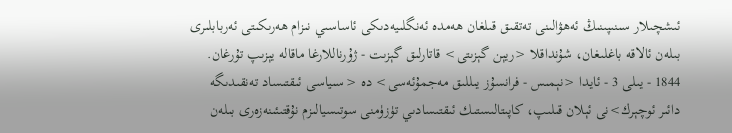ئىشچىلار سىنىپىنىڭ ئەھۋالىنى تەتقىق قىلغان ھەمدە ئەنگلىيەدىكى ئاساسىي نىزام ھەرىكىتى ئەربابلىرى بىلەن ئالاقە باغلىغان، شۇنداقلا <ريېن گېزىتى> قاتارلىق گېزىت - ژۇرناللارغا ماقالە يېزىپ تۇرغان. 1844 - يىلى 3 - ئايدا <نېمىس - فرانسۇز يىللىق مەجمۇئەسى> دە <سىياسى ئىقتىساد تەنقىدىگە دائىر ئوچېرك>نى ئېلان قىلىپ، كاپىتالىستىك ئىقتىسادىي تۈزۈمنى سوتىسيالىزم نۇقتىئىنەزەرى بىلەن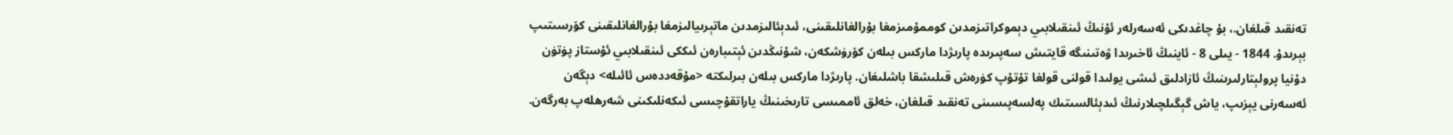تەنقىد قىلغان.، بۇ چاغدىكى ئەسەرلەر ئۇنىڭ ئىنقىلابىي دېموكراتىزمدىن كوممۇمىزمغا بۇرالغانلىقىنى، ئىدېئالىزمدىن ماتېرىيالىزمغا بۇرالغانلىقىنى كۆرسىتىپ بېرىدۇ. 1844 - يىلى 8 - ئاينىڭ ئاخىرىدا ۋەتىنىگە قايتىش سەپىرىدە پارىژدا ماركس بىلەن كۆرۈشكەن، شۇنىڭدىن ئېتىبارەن ئىككى ئىنقىلابىي ئۇستاز پۈتۈن دۇنيا پرولېتارلىرىنىڭ ئازادلىق ئىشى يولىدا قولنى قولغا تۇتۇپ كۈرەش قىلىشقا باشلىغان. پارىژدا ماركس بىلەن بىرلىكتە <مۇقەددەس ئائىلە> دېگەن ئەسەرنى يېزىپ، ياش گېگىلچىلارنىڭ ئىدېئالسىتىك پەلسەپىسىنى تەنقىد قىلغان، خەلق ئاممىسى تارىخىنىڭ ياراتقۇچىسى ئىكەنلىكىنى شەرھلەپ بەرگەن.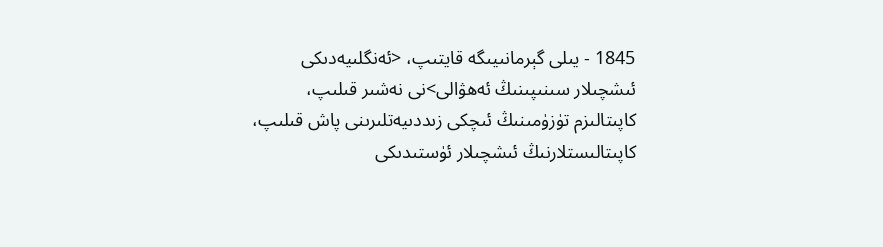1845 - يىلى گېرمانىيىگە قايتىپ، <ئەنگلىيەدىكى ئىشچىلار سىنىپىنىڭ ئەھۋالى>نى نەشىر قىلىپ، كاپىتالىزم تۈزۈمىنىڭ ئىچكى زىددىيەتلىرىنى پاش قىلىپ، كاپىتالىستلارنىڭ ئىشچىلار ئۈستىدىكى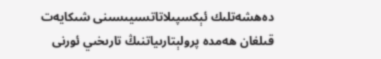دەھشەتلىك ئېكسپىلاتاتسىيىسىنى شىكايەت قىلغان ھەمدە پرولېتارىياتنىڭ تارىخىي ئورنى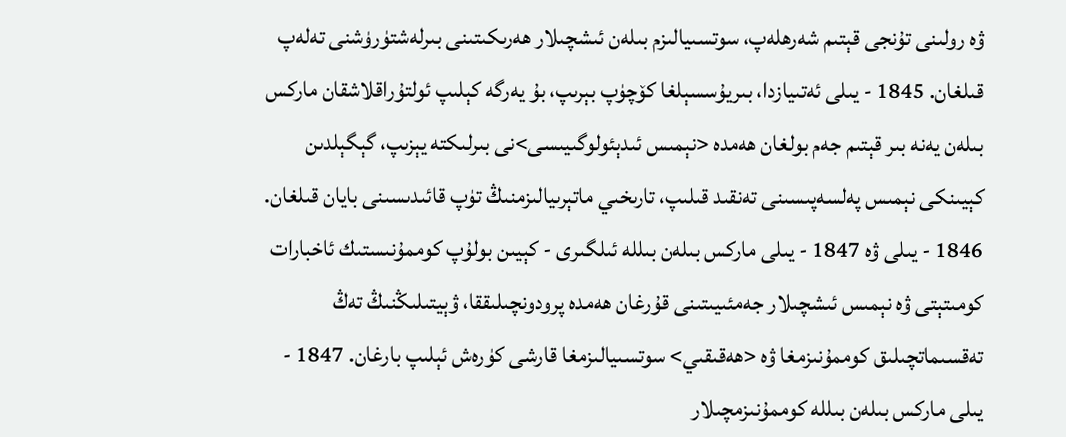ۋە رولىنى تۇنجى قېتىم شەرھلەپ، سوتسىيالىزم بىلەن ئىشچىلار ھەرىكىتىنى بىرلەشتۈرۈشنى تەلەپ قىلغان. 1845 - يىلى ئەتىيازدا، بىريۇسسېلغا كۆچۈپ بېرىپ، بۇ يەرگە كېلىپ ئولتۇراقلاشقان ماركس بىلەن يەنە بىر قېتىم جەم بولغان ھەمدە <نېمىس ئىدېئولوگىيىسى>نى بىرلىكتە يېزىپ، گېگېلدىن كېيىنكى نېمىس پەلسەپىسىنى تەنقىد قىلىپ، تارىخىي ماتېرىيالىزمنىڭ تۈپ قائىدىسىنى بايان قىلغان. 1846 - يىلى ۋە 1847 - يىلى ماركس بىلەن بىللە ئىلگىرى - كېيىن بولۇپ كوممۇنىستىك ئاخبارات كومىتېتى ۋە نېمىس ئىشچىلار جەمئىيىتىنى قۇرغان ھەمدە پرودونچىلىققا، ۋېيتىلىڭنىڭ تەڭ تەقسىماتچىلىق كوممۇنىزمغا ۋە <ھەقىقىي> سوتسىيالىزمغا قارشى كۈرەش ئېلىپ بارغان. 1847 - يىلى ماركس بىلەن بىللە كوممۇنىزمچىلار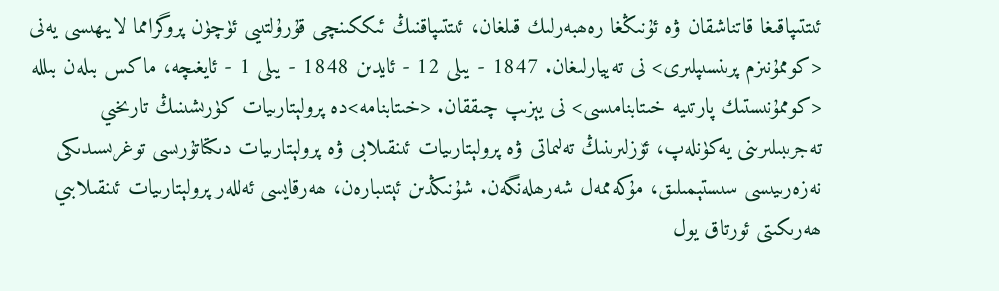ئىتتىپاقىغا قاتناشقان ۋە ئۇنىڭغا رەھبەرلىك قىلغان، ئىتتىپاقنىڭ ئىككىنچى قۇرۇلتىيى ئۈچۈن پروگرامما لايىھىسى يەنى <كوممۇنىزم پرىنسىپلىرى> نى تەييارلىغان. 1847 - يىلى 12 - ئايدىن 1848 - يىلى 1 - ئايغىچە، ماكس بىلەن بىللە <كوممۇنىستىك پارتىيە خىتابنامىسى> نى يېزىپ چىققان. <خىتابنامە>دە پرولېتارىيات كۈرىشىنىڭ تارىخىي تەجرىبىلىرىنى يەكۈنلەپ، ئۆزلىرىنىڭ تەلىماتى ۋە پرولېتارىيات ئىنقىلابى ۋە پرولېتارىيات دىكتاتۇرىسى توغرىسىدىكى نەزەرىيىسى سىستېمىلىق، مۇكەممەل شەرھلەنگەن. شۇنىڭدىن ئېتىبارەن، ھەرقايسى ئەللەر پرولېتارىيات ئىنقىلابىي ھەرىكىتى ئورتاق يول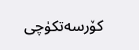كۆرسەتكۈچى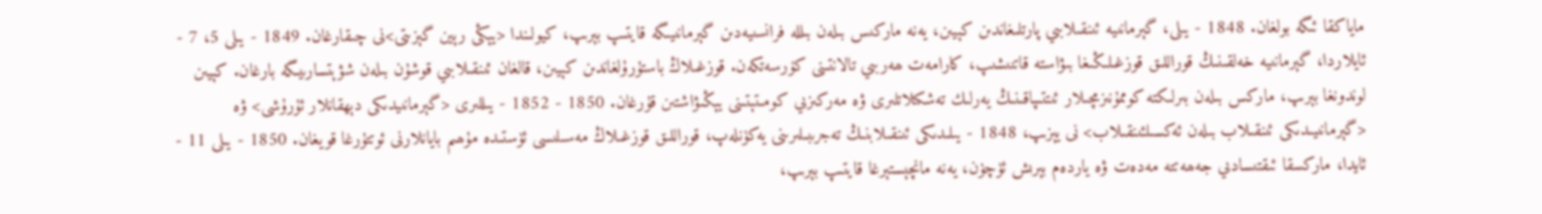ماياكقا ئىگە بولغان. 1848 - يىلى، گېرمانىيە ئىنقىلابىي پارتلىغاندىن كېيىن، يەنە ماركىس بىلەن بىللە فرانسىيەدىن گېرمانىيىگە قايتىپ بېرىپ، كيولىندا <يېڭى رېين گېزىتى>نى چىقارغان. 1849 - يىلى 5، 7 - ئايلاردا، گېرمانىيە خەلقىنىڭ قوراللىق قوزغىلىڭىغا بىۋاستە قاتنىشىپ، كارامەت ھەربىي تالانتىنى كۆرسەتكەن. قوزغىلاڭ باستۇرۇلغاندىن كېيىن، قالغان ئىنقىلابىي قوشۇن بىلەن شۋېتسارىيىگە بارغان. كېيىن لوندونغا بېرىپ، ماركس بىلەن بىرلىكتە كوممۇنىزمچىلار ئىتتىپاقىنىڭ يەرلىك تەشكىلاتلىرى ۋە مەركىزىي كومىتېتىنى يېڭىۋاشتىن قۇرغان. 1850 - 1852 - يىللىرى <گېرمانىيدىكى دېھقانلار ئۇرۇشى> ۋە <گېرمانىيىدىكى ئىنقىلاب بىلەن ئەكسىلئىنقىلاب> نى يېزىپ، 1848 - يىلىدىكى ئىنقىلابنىڭ تەجرىبىلىرىنى يەكۈنلەپ، قوراللىق قوزغىلاڭ مەسىلىسى ئۈستىدە مۇھىم بايانلارنى ئوتتۇرغا قويغان. 1850 - يىلى 11 - ئايدا، ماركسقا ئىقتىسادىي جەھەتتە مەدەت ۋە ياردەم بېرىش ئۈچۈن، يەنە مانچېستېرغا قايتىپ بېرىپ،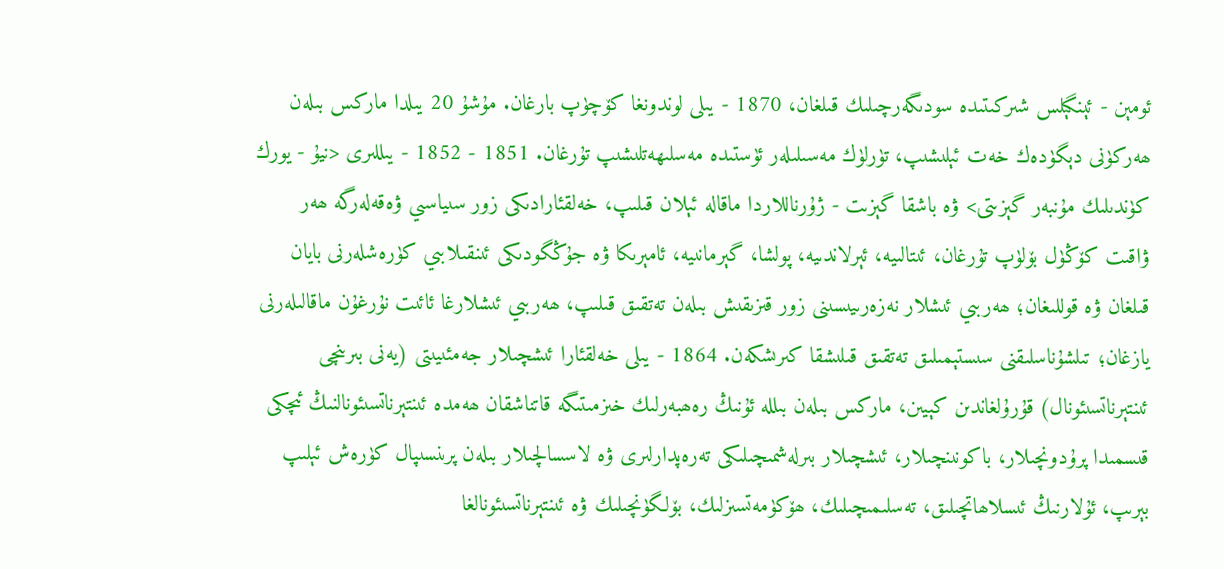ئومېن - ئېنگېلس شىركىتىدە سودىگەرچىلىك قىلغان، 1870 - يىلى لوندونغا كۆچۈپ بارغان. مۇشۇ 20 يىلدا ماركس بىلەن ھەركۈنى دېگۈدەك خەت ئېلىشىپ، تۈرلۈك مەسىلىلەر ئۈستىدە مەسلىھەتلىشىپ تۇرغان. 1851 - 1852 - يىللىرى <نيۇ - يورك كۈندىلىك مۇنبەر گېزىتى> ۋە باشقا گېزىت - ژۇرناللاردا ماقالە ئېلان قىلىپ، خەلقئارادىكى زور سىياسىي ۋەقەلەرگە ھەر ۋاقىت كۆڭۈل بۆلۈپ تۇرغان، ئىتالىيە، ئېرلاندىيە، پولشا، گېرمانىيە، ئامېرىكا ۋە جۇڭگودىكى ئىنقىلابىي كۈرەشلەرنى بايان قىلغان ۋە قوللىغان؛ ھەربىي ئىشلار نەزەرىيىسىنى زور قىزىقىش بىلەن تەتقىق قىلىپ، ھەربىي ئىشلارغا ئائىت نۇرغۇن ماقالىلەرنى يازغان؛ تىلشۇناسلىقنى سىستېمىلىق تەتقىق قىلىشقا كىرىشكەن. 1864 - يىلى خەلقئارا ئىشچىلار جەمئىيىتى (يەنى بىرىنچى ئىنتېرناتسىئونال) قۇرۇلغاندىن كېيىن، ماركس بىلەن بىللە ئۇنىڭ رەھبەرلىك خىزمىتىگە قاتناشقان ھەمدە ئىنتېرناتسىئونالنىڭ ئىچكى قىسمىدا پرۇدونچىلار، باكونىنچىلار، ئىشچىلار بىرلەشمىچىلىكى تەرەپدارلىرى ۋە لاسسالچىلار بىلەن پرىنسىپال كۈرەش ئېلىپ بېرىپ، ئۇلارنىڭ ئىسلاھاتچىلىق، تەسلىمىچىلىك، ھۆكۈمەتسىزلىك، بۆلگۈنچىلىك ۋە ئىنتېرناتسىئونالغا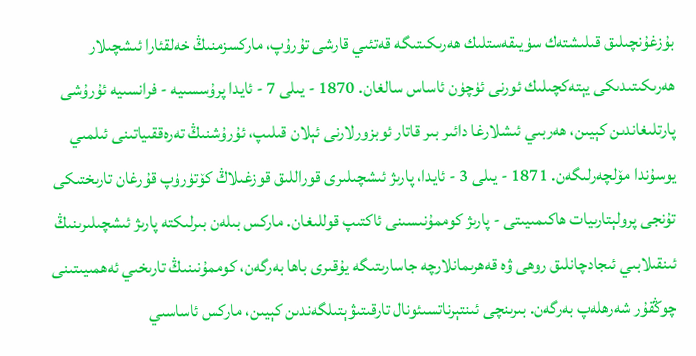بۇزغۇنچىلىق قىلىشتەك سۈيىقەستلىك ھەرىكىتىگە قەتئىي قارشى تۇرۇپ، ماركسزمنىڭ خەلقئارا ئىشچىلار ھەرىكىتىدىكى يېتەكچىلىك ئورنى ئۈچۈن ئاساس سالغان. 1870 - يىلى 7 - ئايدا پرۇسسىيە - فرانسىيە ئۇرۇشى پارتلىغاندىن كېيىن، ھەربىي ئىشلارغا دائىر بىر قاتار ئوبزورلارنى ئېلان قىلىپ، ئۇرۇشنىڭ تەرەققىياتىنى ئىلمىي يوسۇندا مۆلچەرلىگەن. 1871 - يىلى 3 - ئايدا، پارىژ ئىشچىلىرى قوراللىق قوزغىلاڭ كۆتۈرۈپ قۇرغان تارىختىكى تۇنجى پرولېتارىيات ھاكىمىيىتى - پارىژ كوممۇنىسىنى ئاكتىپ قوللىغان. ماركس بىلەن بىرلىكتە پارىژ ئىشچىلىرىنىڭ ئىنقىلابىي ئىجادچانلىق روھى ۋە قەھرىمانلارچە جاسارىتىگە يۇقىرى باھا بەرگەن، كوممۇنىنىڭ تارىخىي ئەھمىيىتىنى چوڭقۇر شەرھلەپ بەرگەن. بىرىنچى ئىنتېرناتسىئونال تارقىتىۋېتىلگەندىن كېيىن، ماركس ئاساسىي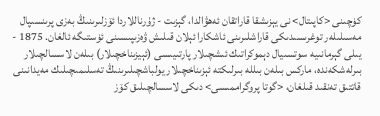كۈچىنى <كاپىتال> نى يېزىشقا قاراتقان ئەھۋالدا، گېزىت - ژۇرناللاردا ئۆزلىرىنىڭ بەزى پرىنسىپال مەسىلىلەر توغرىسىدىكى قاراشلىرىنى ئاشكارا ئېلان قىلىش ۋەزىپىسىنى ئۈستىگە ئالغان. 1875 - يىلى گېرمانىيە سوتسىيال دېموكراتىك ئىشچىلار پارتىيىسى (ئېيزىناخچىلار) بىلەن لاسسالچىلار بىرلەشكەندە، ماركس بىلەن بىللە بىرلىكتە ئېزىناخچىلار يولباشچىلىرىنىڭ تەسلىمىچىلىك مەيدانىنى قاتتىق تەنقىد قىلغان، <گوتا پروگراممىسى> دىكى لاسسالچىلىق كۆز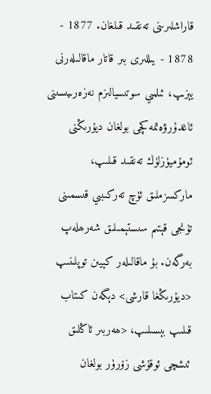قاراشلىرىنى تەنقىد قىلغان. 1877 - 1878 - يىللىرى بىر قاتار ماقالىلەرنى يېزىپ، ئىلمىي سوتىسيالىزم نەزەرىيىسىنى ئاغدۇرۋەتمەكچى بولغان ديۇرىڭنى ئومۇميۈزلۈك تەنقىد قىلىپ، ماركسزملىق ئۈچ تەركىبىي قىسمىنى تۇنجى قېتىم سىستېمىلىق شەرھلەپ بەرگەن. بۇ ماقالىلەر كېيىن توپلىنىپ <ديۇرىڭغا قارشى> دېگەن كىتاب قىلىپ بېسىلىپ، <ھەربىر ئاڭلىق ئىشچى ئوقۇشى زۆرۈر بولغان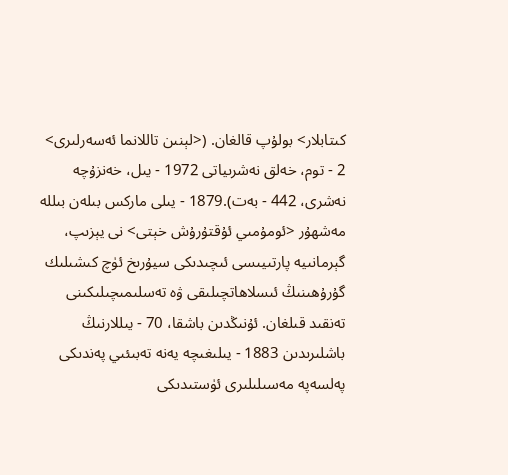كىتابلار> بولۇپ قالغان. (<لېنىن تاللانما ئەسەرلىرى> 2 - توم، خەلق نەشرىياتى 1972 - يىل، خەنزۇچە نەشرى، 442 - بەت).1879 - يىلى ماركس بىلەن بىللە مەشھۇر <ئومۇمىي ئۇقتۇرۇش خېتى> نى يېزىپ، گېرمانىيە پارتىيىسى ئىچىدىكى سيۇرىخ ئۈچ كىشىلىك گۇرۇھىنىڭ ئىسلاھاتچىلىقى ۋە تەسلىمىچىلىكىنى تەنقىد قىلغان. ئۇنىڭدىن باشقا، 70 - يىللارنىڭ باشلىرىدىن 1883 - يىلىغىچە يەنە تەبىئىي پەندىكى پەلسەپە مەسىلىلىرى ئۈستىدىكى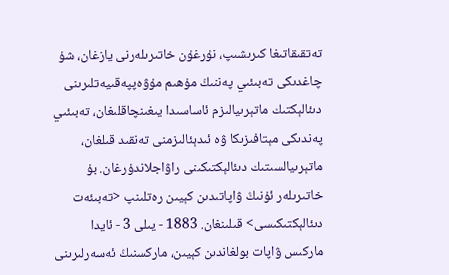تەتقىقاتىغا كىرىشىپ، نۇرغۇن خاتىرىلەرنى يازغان، شۇ چاغدىكى تەبىئىي پەننىڭ مۇھىم مۇۋەپپەقىيەتلىرىنى دىئالېكتىك ماتېرىيالىزم ئاساسىدا يىغىنچاقلىغان، تەبىئىي پەندىكى مېتافىزىكا ۋە ئىدېئالىزمنى تەنقىد قىلغان، ماتېرىيالسىتىك دىئالېكتىكىنى راۋاجلاندۇرغان. بۇ خاتىرىلەر ئۇنىڭ ۋاپاتىدىن كېيىن رەتلىنپ <تەبىئەت دىئالېكتىكىسى> قىلىنغان. 1883 - يىلى 3 - ئايدا ماركىس ۋاپات بولغاندىن كېيىن، ماركسنىڭ ئەسەرلىرىنى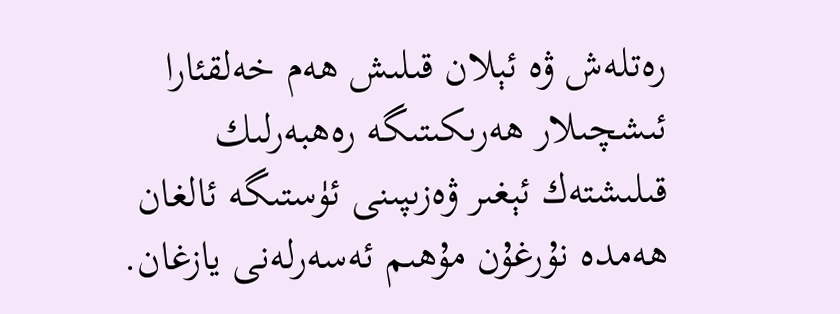رەتلەش ۋە ئېلان قىلىش ھەم خەلقئارا ئىشچىلار ھەرىكىتىگە رەھبەرلىك قىلىشتەك ئېغىر ۋەزىپىنى ئۈستىگە ئالغان ھەمدە نۇرغۇن مۇھىم ئەسەرلەنى يازغان.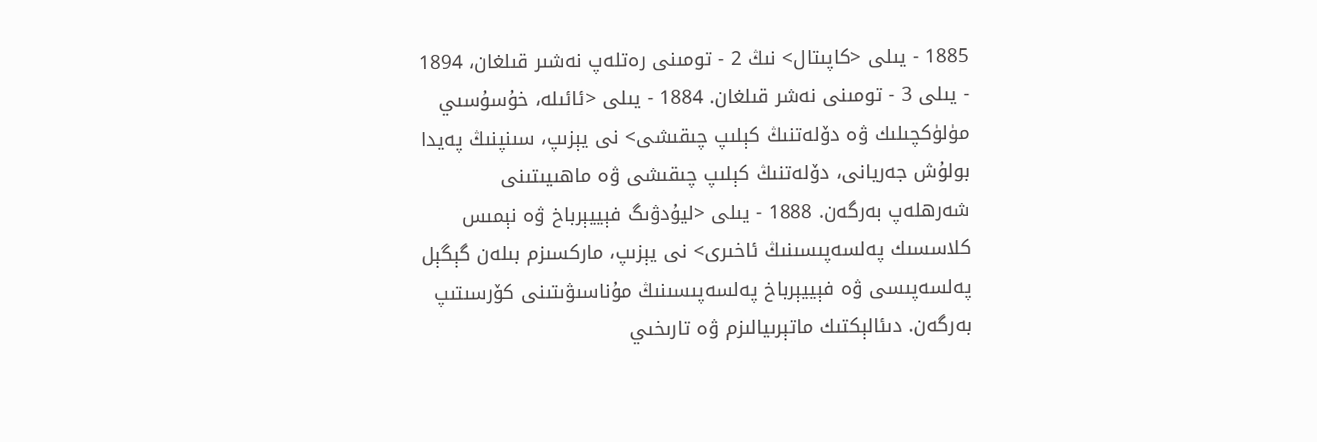1885 - يىلى <كاپىتال> نىڭ 2 - تومىنى رەتلەپ نەشىر قىلغان، 1894 - يىلى 3 - تومىنى نەشر قىلغان. 1884 - يىلى <ئائىلە، خۇسۇسىي مۈلۈكچىلىك ۋە دۆلەتنىڭ كېلىپ چىقىشى> نى يېزىپ، سىنپنىڭ پەيدا بولۇش جەريانى، دۆلەتنىڭ كېلىپ چىقىشى ۋە ماھىيىتىنى شەرھلەپ بەرگەن. 1888 - يىلى <ليۇدۋىگ فېييېرباخ ۋە نېمىس كلاسسىك پەلسەپىسىنىڭ ئاخىرى> نى يېزىپ، ماركسىزم بىلەن گېگېل پەلسەپىسى ۋە فېييېرباخ پەلسەپىسىنىڭ مۇناسىۋىتىنى كۆرسىتىپ بەرگەن. دىئالېكتىك ماتېرىيالىزم ۋە تارىخىي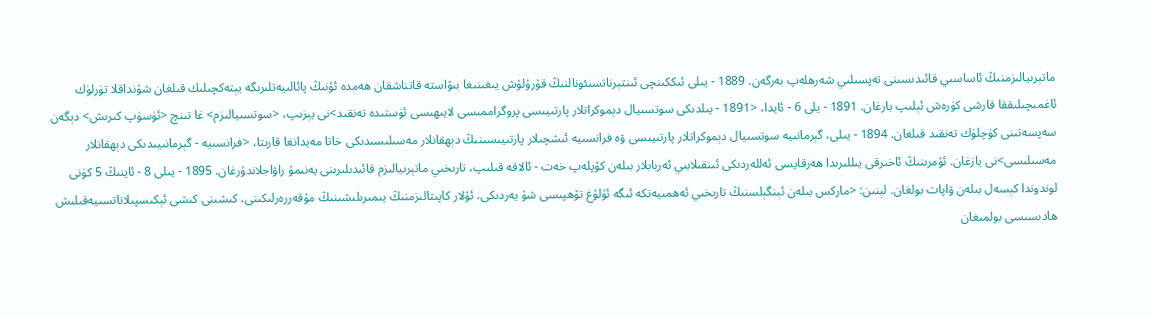ماتېرىيالىزمنىڭ ئاساسىي قائىدىسىنى تەپسىلىي شەرھلەپ بەرگەن. 1889 - يىلى ئىككىنچى ئىنتېرناتسىئونالنىڭ قۇرۇلۇش يىغىنىغا بىۋاستە قاتناشقان ھەمدە ئۇنىڭ پائالىيەتلىرىگە يېتەكچىلىك قىلغان شۇنداقلا تۈرلۈك ئاغمىچىلىققا قارشى كۈرەش ئېلىپ بارغان. 1891 - يلى 6 - ئايدا، <1891 - يىلدىكى سوتسىيال دېموكراتلار پارتىيىسى پروگراممىسى لايىھىسى ئۈستىدە تەنقىد>نى يېزىپ، <سوتسىيالىزم> غا تىنچ <ئۈسۈپ كىرىش> دېگەن سەپسەتىنى كۈچلۈك تەنقىد قىلغان. 1894 - يىلى، گېرمانىيە سوتسىيال دېموكراتلار پارتىيىسى ۋە فرانسىيە ئىشچىلار پارتىيىسىنىڭ دېھقانلار مەسىلىسىدىكى خاتا مەيدانغا قارىتا، <فرانسىيە - گېرمانىيىدىكى دېھقانلار مەسىلىسى>نى يازغان. ئۆمرىنىڭ ئاخىرقى يىللىرىدا ھەرقايسى ئەللەردىكى ئىنقىلابىي ئەربابلار بىلەن كۆپلەپ خەت - ئالاقە قىلىپ، تارىخىي ماتېرىيالىزم قائىدىلىرىنى يەنىمۇ راۋاجلاندۇرغان. 1895 - يىلى 8 - ئاينىڭ 5 كۈنى لوندوندا كېسەل بىلەن ۋاپات بولغان. لېنىن: <ماركس بىلەن ئېنگېلسنىڭ تارىخىي ئەھمىيەتكە ئىگە ئۇلۇغ تۆھپىسى شۇ يەردىكى، ئۇلار كاپىتالىزمنىڭ يىمىرىلىشىنىڭ مۇقەررەرلىكىنى، كىشىنى كىشى ئېكىسپىلاتاتسىيەقىلىش ھادىسىسى بولمىغان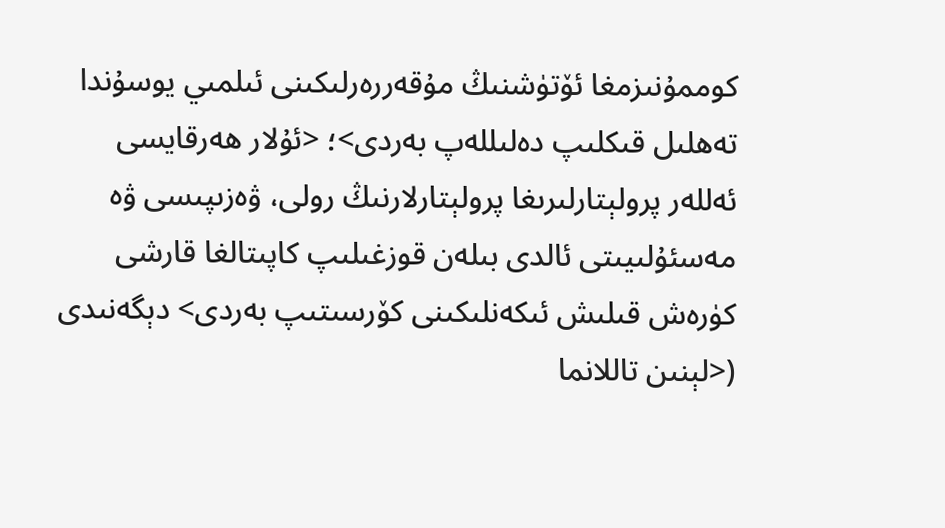كوممۇنىزمغا ئۆتۈشنىڭ مۇقەررەرلىكىنى ئىلمىي يوسۇندا تەھلىل قىكلىپ دەلىللەپ بەردى>؛ <ئۇلار ھەرقايسى ئەللەر پرولېتارلىرىغا پرولېتارلارنىڭ رولى، ۋەزىپىسى ۋە مەسئۇلىيىتى ئالدى بىلەن قوزغىلىپ كاپىتالغا قارشى كۈرەش قىلىش ئىكەنلىكىنى كۆرسىتىپ بەردى> دېگەنىدى (<لېنىن تاللانما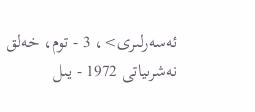ئەسەرلىرى>، 3 - توم، خەلق نەشرىياتى 1972 - يىل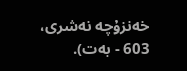خەنزۇچە نەشرى، 603 - بەت).